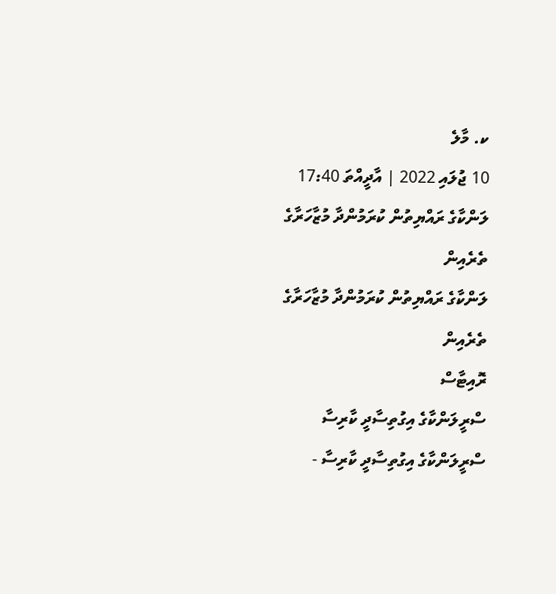ކ. މާލެ
10 ޖުލައި 2022 | އާދީއްތަ 17:40
ލަންކާގެ ރައްޔިތުން ކުރަމުންދާ މުޒާހަރާގެ ތެރެއިން
ލަންކާގެ ރައްޔިތުން ކުރަމުންދާ މުޒާހަރާގެ ތެރެއިން
ރޮއިޓާސް
ސްރީލަންކާގެ އިގުތިސާދީ ކާރިސާ
ސްރީލަންކާގެ އިގުތިސާދީ ކާރިސާ -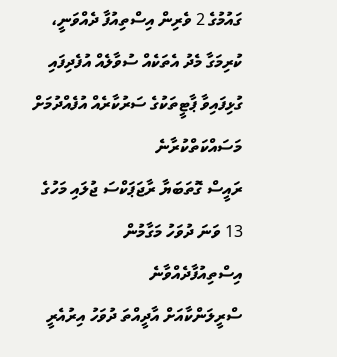ގައުމުގެ 2 ވެރިން އިސްތިއުފާ ދެއްވަނީ، ކުރިމަގާ މެދު އެތަކެއް ސުވާލެއް އުފެދިފައި
ގުޅިފައިވާ ޕާޓީތަކުގެ ސަރުކާރެއް އުފެއްދުމަށް މަސައްކަތްކުރާނެ
ރައީސް ގޮތަބަޔާ ރާޖަޕަކްސަ ޖުލައި މަހުގެ 13 ވަނަ ދުވަހު މަގާމުން އިސްތިއުފާދެއްވާނެ
ސްރީލަންކާއަށް އާދީއްތަ ދުވަހު އިރުއެރީ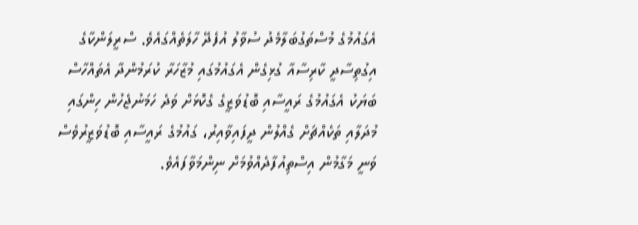އެގައުމުގެ މުސްތަގުބަލާމެދު ސުވާލު އުފެދޭ ހާލަތެއްގައެވެ. ސްރީލަންކާގެ އިގުތިސާދީ ކާރިސާއާ ގުޅިގެން އެގައުމުގައި މުޒާހަރާ ކުރަމުންދާ އެތައްހާސް ބަޔަކު އެގައުމުގެ ރައީސާއި ބޮޑުވަޒީގެ ގެކޮޅަށް ވަދެ ހަމަނުޖެހުން ހިންގައި މުދަލާއި ތަކެއްޗަށް ގެއްލުން ދީފައިވާއިރު، ގައުމުގެ ރައީސާއި ބޮޑުވަޒީރުވެސް ވަނީ މަގާމުން އިސްތިއުފާދެއްވުމަށް ނިންމަވާފައެވެ.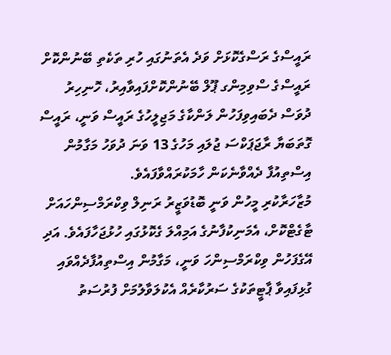ރައީސްގެ ރަސްގެކޮޅަށް ވަދެ އެތަނުގައި ހުރި ތަކެތި ބޭނުންކޮށް ރައީސްގެ ސްވިމިންގ ޕޫލް ބޭނުންކޮށްފައިވާއިރު، ހޮނިހިރު ދުވަސް ދެބައިވިފަހުން ލަންކާގެ މަޖިލީހުގެ ރައީސް ވަނީ، ރައީސް ގޮތަބަޔާ ރާޖަޕަކްސަ ޖުލައި މަހުގެ 13 ވަނަ ދުވަހު މަގާމުން އިސްތިއުފާ ދެއްވާނެކަން ހާމަކުރައްވާފައެވެ.
މުޒާހަރާކުރި މީހުން ވަނީ ބޮޑުވަޒީރު ރަނިލް ވިކްރަމްސިންހައަށް ޓާގެޓްކޮށް، އެމަނިކުފާނުގެ އަމިއްލަ ގެކޮޅުގައި ހުޅުޖަހާފައެވެ. އަދި އޭގެފަހުން ވިކްރަމްސިންހަ ވަނީ، މަގާމުން އިސްތިއުފާދެއްވައި ގުޅިފައިވާ ޕާޓީތަކުގެ ސަރުކާރެއް އެކުލަވާލުމަށް ފުރުސަތު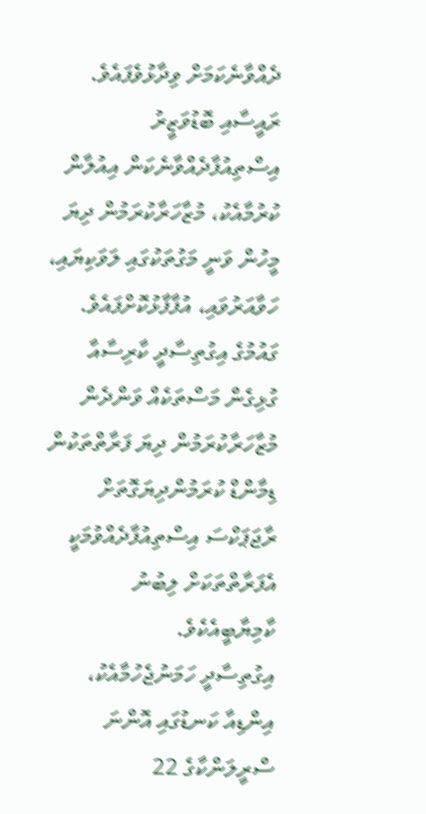ދެއްވާނެކަމަށް ވިދާޅުވެފައެވެ.
ރައީސާއި ބޮޑުވަޒީރު އިސްތިއުފާދެއްވާނެކަން އިއުލާން ކުރުމާއެކު، މުޒާހަރާކުރަމުން ދިޔަ މީހުން ވަނީ މަގުތަކުގައި ލަވަކިޔައި، ހަވާއަރުވައި، އުފާފާޅުކޮށްފައެވެ. ގައުމުގެ އިގުތިސާދީ ކާރިސާއާ ގުޅިގެން މަސްތަކެއް ވަންދެން މުޒާހަރާކުރަމުން ދިޔަ ފަރާތްތަކުން ޑިމާންޑް ކުރަމުންދިޔަގޮތަށް ރާޖަޕަކްސަ އިސްތިއުފާދެއްވުމަކީ އެފަރާތްތަކަށް ލިބުނު ކާމިޔާބީއެކެވެ.
އިގުތިސާދީ ހަމަނުޖެހުމާއެކު، އިންޑިއާ ކަނޑުގައި އޮންނަ ސްރީލަންކާގެ 22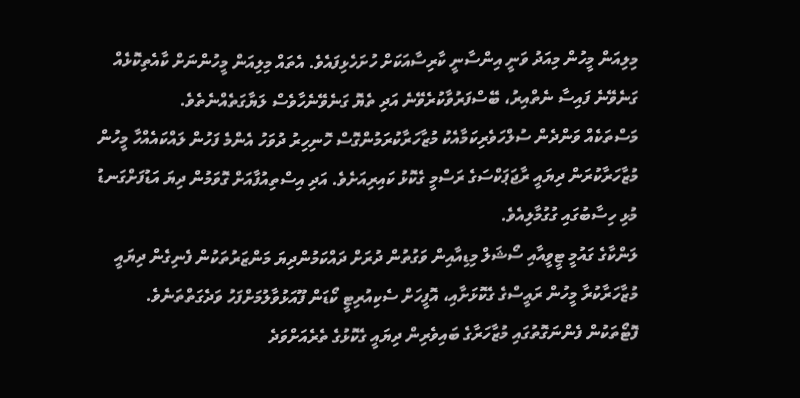މިލިއަން މީހުން މިއަދު ވަނީ އިންސާނީ ކާރިސާއަކަށް ހުށަހެޅިފައެވެ. އެތައް މިލިއަން މީހުންނަށް ކާއެތިކޮޅެއް ގަނެވޭނެ ފައިސާ ނެތްއިރު، ބޭސްފަރުވާކުރެވޭނެ އަދި ތެޔޮ ގަނެވޭނެހާވެސް ލަޔާގަތެއްނެތެވެ.
މަސްތަކެއް ވަންދެން ސުލްހަވެރިކަމާއެކު މުޒާހަރާކުރަމުންގޮސް ހޮނިހިރު ދުވަހު އެންމެ ފަހުން ލައްކައެއްހާ މީހުން މުޒާހަރާކުރަން ދިޔައީ ރާޖަޕަކްސަގެ ރަސްމީ ގެކޮޅު ކައިރިއަށެވެ. އަދި އިސްތިއުފާއަށް ގޮވަމުން ދިޔަ އަޑުފަށްގަނޑު މުޅި ހިސާބުގައި ގުގުމާލިއެވެ.
ލަންކާގެ ގައުމީ ޓީވީއާއި ސޯޝަލް މިޑިއާއިން ވަގުތުން ދުރަށް ދައްކަމުންދިޔަ މަންޒަރުތަކުން ފެނިގެން ދިޔައީ މުޒާހަރާކުރާ މީހުން ރައީސްގެ ގެކޮޅަށާއި، އޮފީހަށް ސެކިއުރިޓީ ކޯޑަން ފޫއަޅުވާލުމަށްފަހު ވަދެގަތްތަނެވެ. ފޮޓޯތަކުން ފެންނަގޮތުގައި މުޒާހަރާގެ ބައިވެރިން ދިޔައީ ގެކޮޅުގެ ތެރެއަށްވަދެ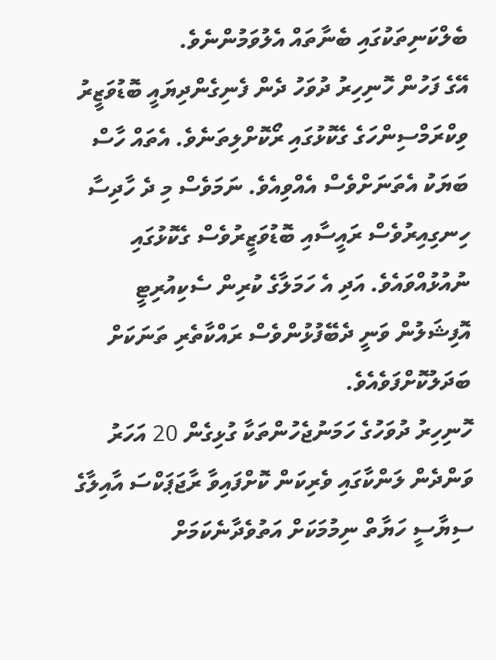ބެލްކަނިތަކުގައި ބެނާތައް އެލުވަމުންނެވެ.
އޭގެ ފަހުން ހޮނިހިރު ދުވަހު ދެން ފެނިގެންދިޔައީ ބޮޑުވަޒީރު ވިކްރަމްސިންހަގެ ގެކޮޅުގައި ރޯކޮށްލިތަނެވެ. އެތައް ހާސް ބަޔަކު އެތަނަށްވެސް އެއްވިއެވެ. ނަމަވެސް މި ދެ ހާދިސާ ހިނގިއިރުވެސް ރައީސާއި ބޮޑުވަޒީރުވެސް ގެކޮޅުގައި ނުއުޅުއްވައެވެ. އަދި އެ ހަމަލާގެ ކުރިން ސެކިއުރިޓީ އޮފިޝަލުން ވަނީ ދެބޭފުޅުންވެސް ރައްކާތެރި ތަނަކަށް ބަދަލުކޮށްފަވެއެވެ.
ހޮނިހިރު ދުވަހުގެ ހަމަނުޖެހުންތަކާ ގުޅިގެން 20 އަހަރު ވަންދެން ލަންކާގައި ވެރިކަން ކޮށްފައިވާ ރާޖަޕަކްސަ އާއިލާގެ ސިޔާސީ ހަޔާތް ނިމުމަކަށް އަތުވެދާނެކަމަށް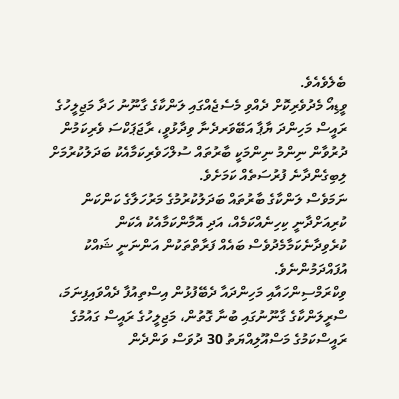ބެލެވެއެވެ.
ވީޑިއޯ މެދުވެރިކޮށް ދެއްވި މެސެޖެއްގައި ލަންކާގެ ގާނޫނު ހަދާ މަޖިލީހުގެ ރައީސް މަހިންދަ ޔާޕާ އަބޭވަރދެނާ ވިދާޅުވީ، ރާޖަޕަކްސަ ވެރިކަމުން ދުރުވާން ނިންމު ނިންމަކީ ބާރުތައް ސުލްހަވެރިކަމާއެކު ބަދަލުކުރުމަށް ލިބިގެންދާނެ ފުރުސަތެއް ކަމަށެވެ.
ނަމަވެސް ލަންކާގެ ބާރުތައް ބަދަލުކުރުމުގެ މަރުހަލާގެ ކަންކަން ކުރިއަށްދާނީ ކިހިނެއްކަމެއް، އަދި އޮމާންކަމާއެކު އެކަން ކުރެވިދާނެކަމާމެދުވެސް ބައެއް ފަރާތްތަކުން އަންނަނީ ޝައްކު އުފައްދަމުންނެވެ.
ވިކްރަމްސިންހައާއި މަހިންދައާ ދެބޭފުޅުން އިސްތިއުފާ ދެއްވައިފިނަމަ، ސްރީލަންކާގެ ގާނޫނުގައި ބުނާ ގޮތުން، މަޖިލީހުގެ ރައީސް ގައުމުގެ ރައީސްކަމުގެ މަސްއޫލިއްޔަތު 30 ދުވަސް ވަންދެން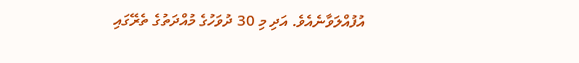އުފުއްލަވާނެއެވެ. އަދި މި 30 ދުވަހުގެ މުއްދަތުގެ ތެރޭގައި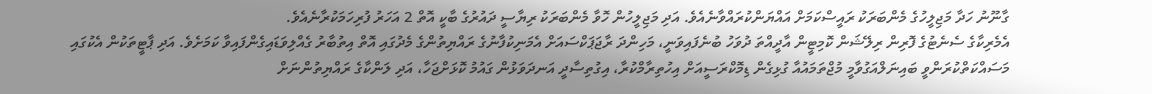ގާނޫނު ހަދާ މަޖިލީހުގެ މެންބަރަކު ރައީސްކަމަށް އައްޔަންކުރައްވާނެއެވެ. އަދި މަޖިލީހުން ހޮވާ މެންބަރަކު ރިޔާސީ ދައުރުގެ ބާކީ އޮތް 2 އަހަރު ފުރިހަމަކުރާނެއެވެ.
އެމެރިކާގެ ސެނެޓުގެ ފޮރިން ރިލޭޝަން ކޮމިޓީން އާދީއްތަ ދުވަހު ބުނެފައިވަނީ، މަހިންދަ ރާޖަޕަކްސައަށް އެމަނިކުފާނުގެ ރައްޔިތުންގެ މެދުގައި އޮތް އިތުބާރު ގެއްލިވަޑައިގެންފައިވާ ކަމަށެވެ. އަދި ޕާޓީތަކުން އެކުގައި މަސައްކަތްކުރަންވީ ބައިނަލްއަގުވާމީ މުޖްތަމައުއާ ގުޅިގެން ޑިމޮކްރަސީއަށް އިހުތިރާމްކުރާ، އިގުތިސާދީ އަނދަވަޅުން ގައުމު ކޮޅަށްޖަހާ، އަދި ލަންކާގެ ރައްޔިތުންނަށް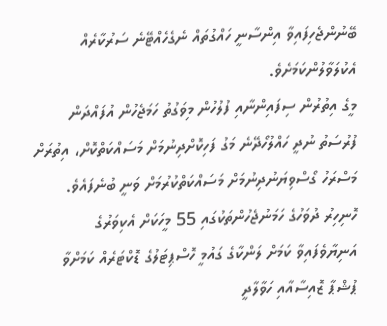ބޭނުންޖެހިފައިވާ އިންސާނީ ހައްގުތައް ނެގެހެއްޓޭނެ ސަރުކާރެއް އެކުލަވާލުންކަމަށެވެ.
މީގެ އިތުރުން ސިފައިންނާއި ފުލުހުން މިވަގުތު ހަމަޖެހުން އުފައްދަން ފުރުސަތު ނުދީ ހައްލުހޯދޭނެ މަގު ފަހިކޮށްދިނުމަށް މަސައްކަތްކޮށް، އިތުރަށް މަސްރަހު ގޯސްވިޔަނުދިނުމަށް މަސައްކަތްކުރުމަށް ވަނީ ބުނެފައެވެ.
ހޮނިހިރު ދުވަހުގެ ހަމަނުޖެހުންތަކުގައި 55 މީހަކަށް އެކިވަރުގެ އަނިޔާވެފައިވާ ކަމަށް ލަންކާގެ ގައުމީ ހޮސްޕިޓަލުގެ ޑޮކްޓަރެއް ކަމަށްވާ ޕުޝްޕާ ޒޮއިސާއާއި ހަވާލާދީ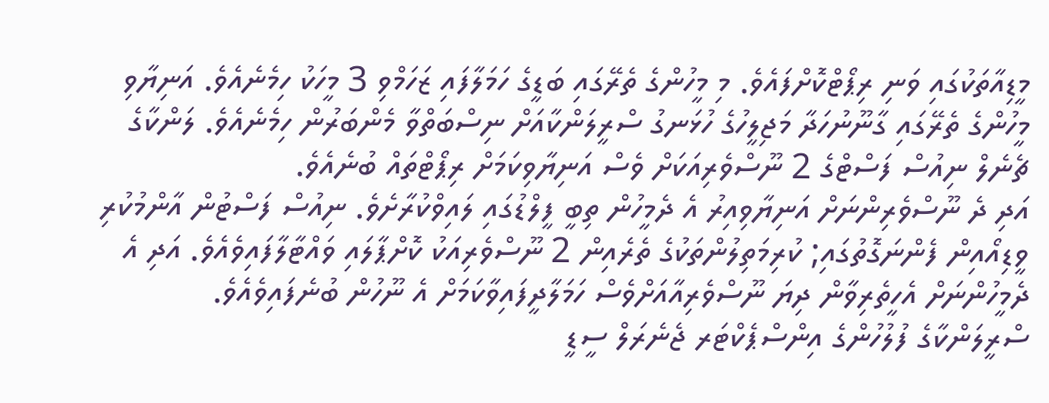މީޑިއާތަކުގައި ވަނި ރިޕޯޓްކޮށްފައެވެ. މި މީހުންގެ ތެރޭގައި ބަޑީގެ ހަމަލާފައި ޒަހަމްވި 3 މީހަކު ހިމެނެއެވެ. އަނިޔާވި މީހުންގެ ތެރޭގައި ގާނޫނުހަދާ މަޖިލީހުގެ ހުޅަނގު ސްރީލަންކާއަށް ނިސްބަތްވާ މެންބަރުން ހިމެނެއެވެ. ލަންކާގެ ޗެނެލް ނިއުސް ފަސްޓްގެ 2 ނޫސްވެރިއަކަށް ވެސް އަނިޔާވިކަމަށް ރިޕޯޓްތައް ބުނެއެވެ.
އަދި ދެ ނޫސްވެރިންނަށް އަނިޔާވިއިރު އެ ދެމީހުން ތިބީ ފީލްޑުގައި ލައިވްކުރާށެވެ. ނިއުސް ފަސްޓުން އާންމުކުރި ވީޑިއޯއިން ފެންނަގޮތުގައި; ކުރިމަތިލުންތަކުގެ ތެރެއިން 2 ނޫސްވެރިއަކު ކޮށްޕާލައި ވައްޓާލާފައިވެއެވެ. އަދި އެ ދެމީހުންނަށް އެހީތެރިވާން ދިޔަ ނޫސްވެރިއާއަށްވެސް ހަމަލާދީފައިވާކަމަށް އެ ނޫހުން ބުނެފައިވެއެވެ.
ސްރީލަންކާގެ ފުލުހުންގެ އިންސްޕެކްޓަރ ޖެނެރަލް ސީޑީ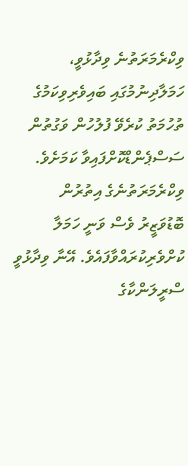ވިކްރެމަރަތުނެ ވިދާޅުވީ، ހަމަލާދިނުމުގައި ބައިވެރިވިކަމުގެ ތުހުމަތު ކުރެވޭ ފުލުހުން ވަގުތުން ސަސްޕެންޑްކޮށްފައިވާ ކަމަށެވެ. ވިކްރެމަރަތުނެގެ އިތުރުން ބޮޑުވަޒީރު ވެސް ވަނީ ހަމަލާ ކުށްވެރިކުރައްވާފައެވެ. އޭނާ ވިދާޅުވީ ސްރީލަންކާގެ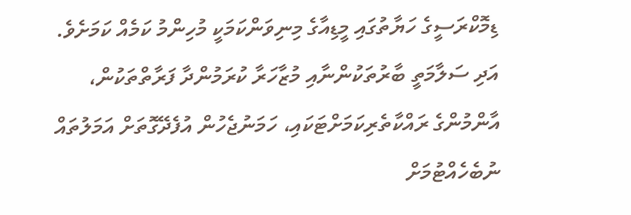ޑިމޮކްރަސީގެ ހަޔާތުގައި މީޑިއާގެ މިނިވަންކަމަކީ މުހިންމު ކަމެއް ކަމަށެވެ. އަދި ސަލާމަތީ ބާރުތަކުންނާއި މުޒާހަރާ ކުރަމުންދާ ފަރާތްތަކުން، އާންމުންގެ ރައްކާތެރިކަމަށްޓަކައި، ހަމަނުޖެހުން އުފެދޭގޮތަށް އަމަލުތައް ނުބެހެއްޓުމަށް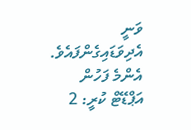ވަނީ އެދިވަޑައިގެންފައެވެ.
އެންމެ ފަހުން އަޕްޑޭޓް ކުރީ: 2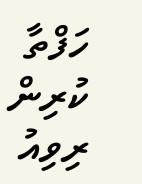ހަފްތާ ކުރިން
ރިވިއު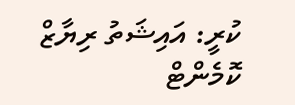ކުރީ: އައިޝަތު ރިޔާޒް
ކޮމެންޓް